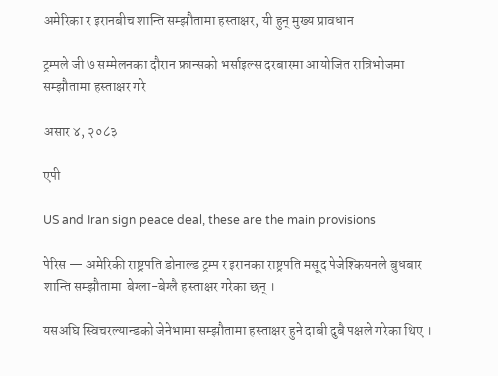अमेरिका र इरानबीच शान्ति सम्झौतामा हस्ताक्षर, यी हुन् मुख्य प्रावधान

ट्रम्पले जी ७ सम्मेलनका दौरान फ्रान्सको भर्साइल्स दरबारमा आयोजित रात्रिभोजमा सम्झौतामा हस्ताक्षर गरे

असार ४, २०८३

एपी

US and Iran sign peace deal, these are the main provisions

पेरिस — अमेरिकी राष्ट्रपति डोनाल्ड ट्रम्प र इरानका राष्ट्रपति मसूद पेजेश्कियनले बुधबार शान्ति सम्झौतामा  बेग्‍ला-बेग्लै हस्ताक्षर गरेका छन् ।

यसअघि स्विचरल्यान्डको जेनेभामा सम्झौतामा हस्ताक्षर हुने दाबी दुबै पक्षले गरेका थिए ।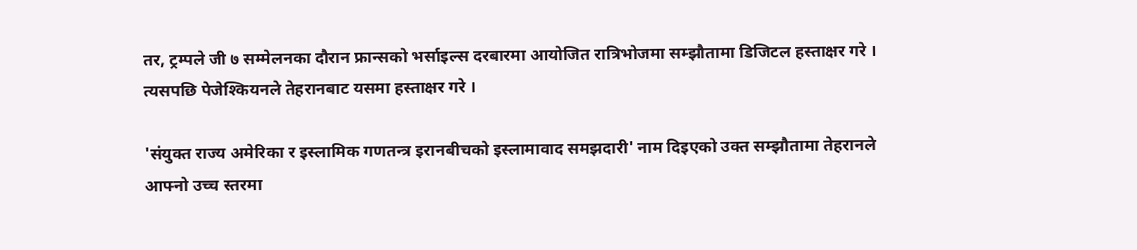तर, ट्रम्पले जी ७ सम्मेलनका दौरान फ्रान्सको भर्साइल्स दरबारमा आयोजित रात्रिभोजमा सम्झौतामा डिजिटल हस्ताक्षर गरे । त्यसपछि पेजेश्कियनले तेहरानबाट यसमा हस्ताक्षर गरे ।

'संयुक्त राज्य अमेरिका र इस्लामिक गणतन्त्र इरानबीचको इस्लामावाद समझदारी' नाम दिइएको उक्त सम्झौतामा तेहरानले आफ्नो उच्च स्तरमा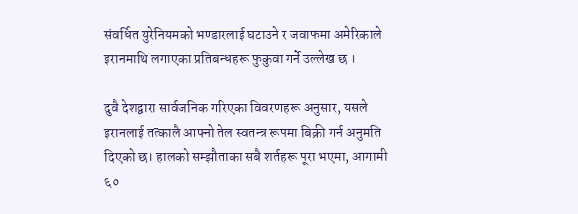संवर्धित युरेनियमको भण्डारलाई घटाउने र जवाफमा अमेरिकाले इरानमाथि लगाएका प्रतिबन्धहरू फुकुवा गर्ने उल्लेख छ ।

दुवै देशद्वारा सार्वजनिक गरिएका विवरणहरू अनुसार, यसले इरानलाई तत्कालै आफ्नो तेल स्वतन्त्र रूपमा बिक्री गर्न अनुमति दिएको छ। हालको सम्झौताका सबै शर्तहरू पूरा भएमा, आगामी ६०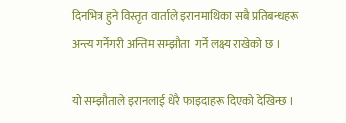दिनभित्र हुने विस्तृत वार्ताले इरानमाथिका सबै प्रतिबन्धहरू अन्त्य गर्नेगरी अन्तिम सम्झौता  गर्ने लक्ष्य राखेको छ ।

यो सम्झौताले इरानलाई धेरै फाइदाहरू दिएको देखिन्छ ।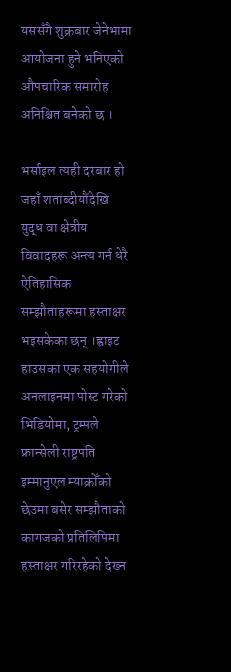यससँगै शुक्रबार जेनेभामा आयोजना हुने भनिएको औपचारिक समारोह अनिश्चित बनेको छ ।

भर्साइल त्यही दरबार हो जहाँ शताब्दीयौंदेखि युद्ध वा क्षेत्रीय विवादहरू अन्त्य गर्न धेरै ऐतिहासिक सम्झौताहरूमा हस्ताक्षर भइसकेका छन् ।ह्वाइट हाउसका एक सहयोगीले अनलाइनमा पोस्ट गरेको भिडियोमा, ट्रम्पले फ्रान्सेली राष्ट्रपति इम्मानुएल म्याक्रोँको छेउमा बसेर सम्झौताको कागजको प्रतिलिपिमा हस्ताक्षर गरिरहेको देख्न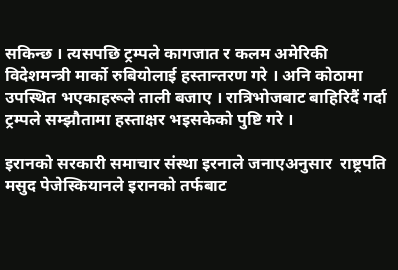सकिन्छ । त्यसपछि ट्रम्पले कागजात र कलम अमेरिकी विदेशमन्त्री मार्को रुबियोलाई हस्तान्तरण गरे । अनि कोठामा उपस्थित भएकाहरूले ताली बजाए । रात्रिभोजबाट बाहिरिदैं गर्दा ट्रम्पले सम्झौतामा हस्ताक्षर भइसकेको पुष्टि गरे ।

इरानको सरकारी समाचार संस्था इरनाले जनाएअनुसार  राष्ट्रपति मसुद पेजेस्कियानले इरानको तर्फबाट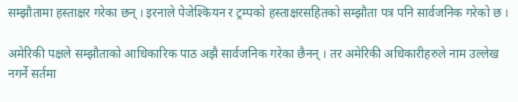सम्झौतामा हस्ताक्षर गरेका छन् । इरनाले पेजेश्कियन र ट्रम्पको हस्ताक्षरसहितको सम्झौता पत्र पनि सार्वजनिक गरेको छ ।

अमेरिकी पक्षले सम्झौताको आधिकारिक पाठ अझै सार्वजनिक गरेका छैनन् । तर अमेरिकी अधिकारीहरुले नाम उल्लेख नगर्ने सर्तमा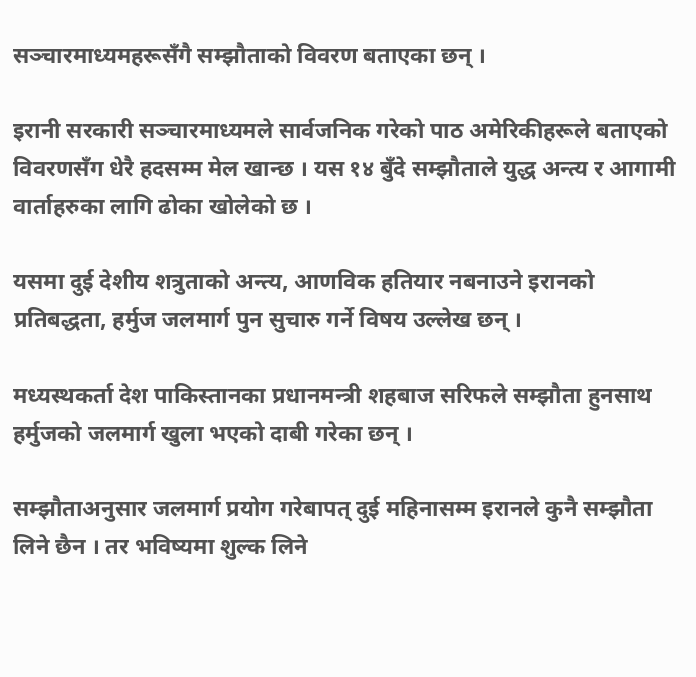सञ्चारमाध्यमहरूसँगै सम्झौताको विवरण बताएका छन् ।

इरानी सरकारी सञ्चारमाध्यमले सार्वजनिक गरेको पाठ अमेरिकीहरूले बताएको विवरणसँग धेरै हदसम्म मेल खान्छ । यस १४ बुँदे सम्झौताले युद्ध अन्त्य र आगामी वार्ताहरुका लागि ढोका खोलेको छ ।

यसमा दुई देशीय शत्रुताको अन्त्य, आणविक हतियार नबनाउने इरानको प्रतिबद्धता, हर्मुज जलमार्ग पुन सुचारु गर्ने विषय उल्लेख छन् ।

मध्यस्थकर्ता देश पाकिस्तानका प्रधानमन्त्री शहबाज सरिफले सम्झौता हुनसाथ हर्मुजको जलमार्ग खुला भएको दाबी गरेका छन् ।

सम्झौताअनुसार जलमार्ग प्रयोग गरेबापत् दुई महिनासम्म इरानले कुनै सम्झौता लिने छैन । तर भविष्यमा शुल्क लिने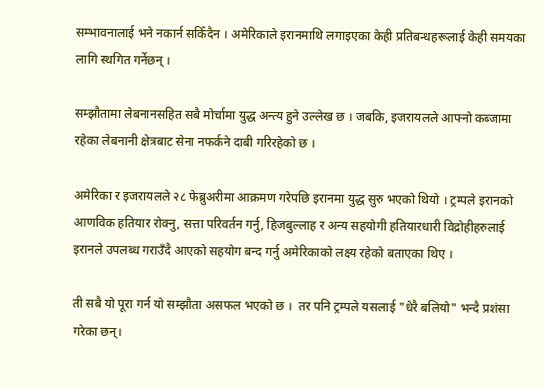सम्भावनालाई भने नकार्न सकिँदैन । अमेरिकाले इरानमाथि लगाइएका केही प्रतिबन्धहरूलाई केही समयका लागि स्थगित गर्नेछन् ।

सम्झौतामा लेबनानसहित सबै मोर्चामा युद्ध अन्त्य हुने उल्लेख छ । जबकि, इजरायलले आफ्नो कब्जामा रहेका लेबनानी क्षेत्रबाट सेना नफर्कने दाबी गरिरहेको छ ।

अमेरिका र इजरायलले २८ फेब्रुअरीमा आक्रमण गरेपछि इरानमा युद्ध सुरु भएको थियो । ट्रम्पले इरानको आणविक हतियार रोक्नु, सत्ता परिवर्तन गर्नु, हिजबुल्लाह र अन्य सहयोगी हतियारधारी विद्रोहीहरुलाई इरानले उपलब्ध गराउँदै आएको सहयोग बन्द गर्नु अमेरिकाको लक्ष्य रहेको बताएका थिए ।

ती सबै यो पूरा गर्न यो सम्झौता असफल भएको छ ।  तर पनि ट्रम्पले यसलाई "धेरै बलियो" भन्दै प्रशंसा गरेका छन्।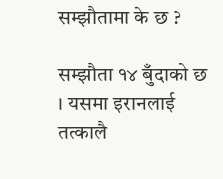सम्झौतामा के छ ?

सम्झौता १४ बुँदाको छ । यसमा इरानलाई तत्कालै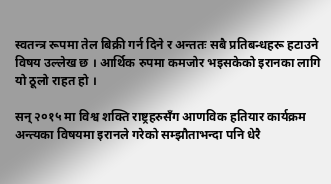स्वतन्त्र रूपमा तेल बिक्री गर्न दिने र अन्ततः सबै प्रतिबन्धहरू हटाउने विषय उल्लेख छ । आर्थिक रुपमा कमजोर भइसकेको इरानका लागि यो ठूलो राहत हो ।

सन् २०१५ मा विश्व शक्ति राष्ट्रहरुसँग आणविक हतियार कार्यक्रम अन्त्यका विषयमा इरानले गरेको सम्झौताभन्दा पनि धेरै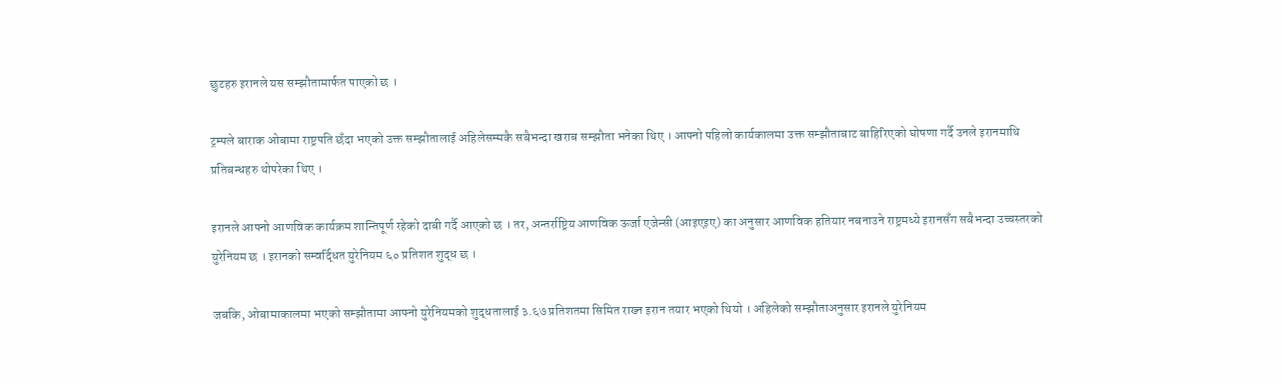छुटहरु इरानले यस सम्झौतामार्फत पाएको छ ।

ट्रम्पले बाराक ओबामा राष्ट्रपति छँदा भएको उक्त सम्झौतालाई अहिलेसम्मकै सबैभन्दा खराब सम्झौता भनेका थिए । आफ्नो पहिलो कार्यकालमा उक्त सम्झौताबाट बाहिरिएको घोषणा गर्दै उनले इरानमाथि प्रतिबन्धहरु थोपरेका थिए ।

इरानले आफ्नो आणविक कार्यक्रम शान्तिपूर्ण रहेको दाबी गर्दै आएको छ । तर, अन्तर्राष्ट्रिय आणविक ऊर्जा एजेन्सी (आइएइए) का अनुसार आणविक हतियार नबनाउने राष्ट्रमध्ये इरानसँग सबैभन्दा उच्चस्तरको युरेनियम छ । इरानको सम्वर्द्धित युरेनियम ६० प्रतिशत शुद्ध छ ।

जबकि, ओबामाकालमा भएको सम्झौतामा आफ्नो युरेनियमको शुद्धतालाई ३.६७ प्रतिशतमा सिमित राख्‍न इरान तयार भएको थियो । अहिलेको सम्झौताअनुसार इरानले युरेनियम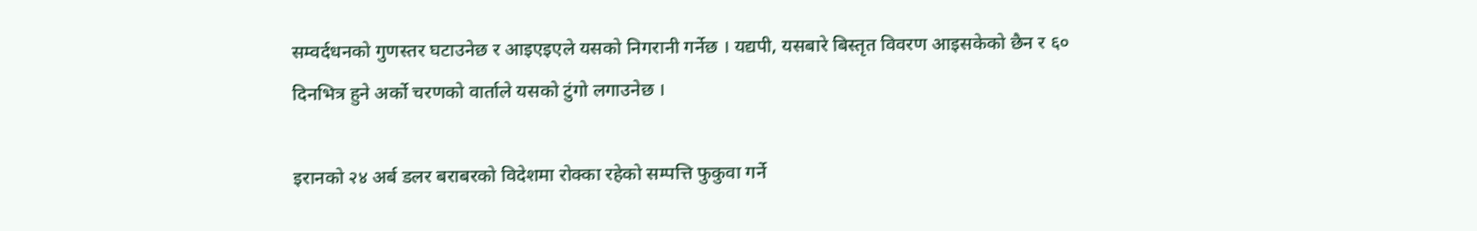सम्वर्दधनको गुणस्तर घटाउनेछ र आइएइएले यसको निगरानी गर्नेछ । यद्यपी, यसबारे बिस्तृत विवरण आइसकेको छैन र ६० दिनभित्र हुने अर्को चरणको वार्ताले यसको टुंगो लगाउनेछ ।

इरानको २४ अर्ब डलर बराबरको विदेशमा रोक्का रहेको सम्पत्ति फुकुवा गर्ने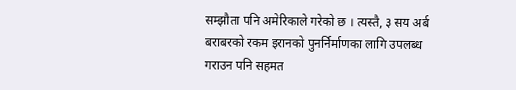सम्झौता पनि अमेरिकाले गरेको छ । त्यस्तै, ३ सय अर्ब बराबरको रकम इरानको पुनर्निर्माणका लागि उपलब्ध गराउन पनि सहमत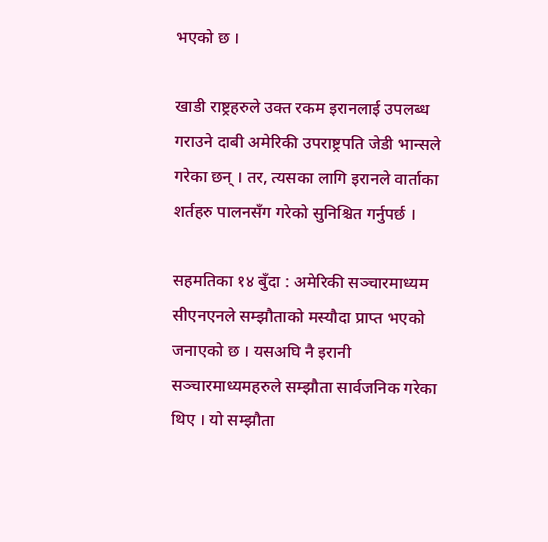भएको छ ।

खाडी राष्ट्रहरुले उक्त रकम इरानलाई उपलब्ध गराउने दाबी अमेरिकी उपराष्ट्रपति जेडी भान्सले गरेका छन् । तर, त्यसका लागि इरानले वार्ताका शर्तहरु पालनसँग गरेको सुनिश्चित गर्नुपर्छ ।

सहमतिका १४ बुँदा : अमेरिकी सञ्चारमाध्यम सीएनएनले सम्झौताको मस्यौदा प्राप्त भएको जनाएको छ । यसअघि नै इरानी सञ्चारमाध्यमहरुले सम्झौता सार्वजनिक गरेका थिए । यो सम्झौता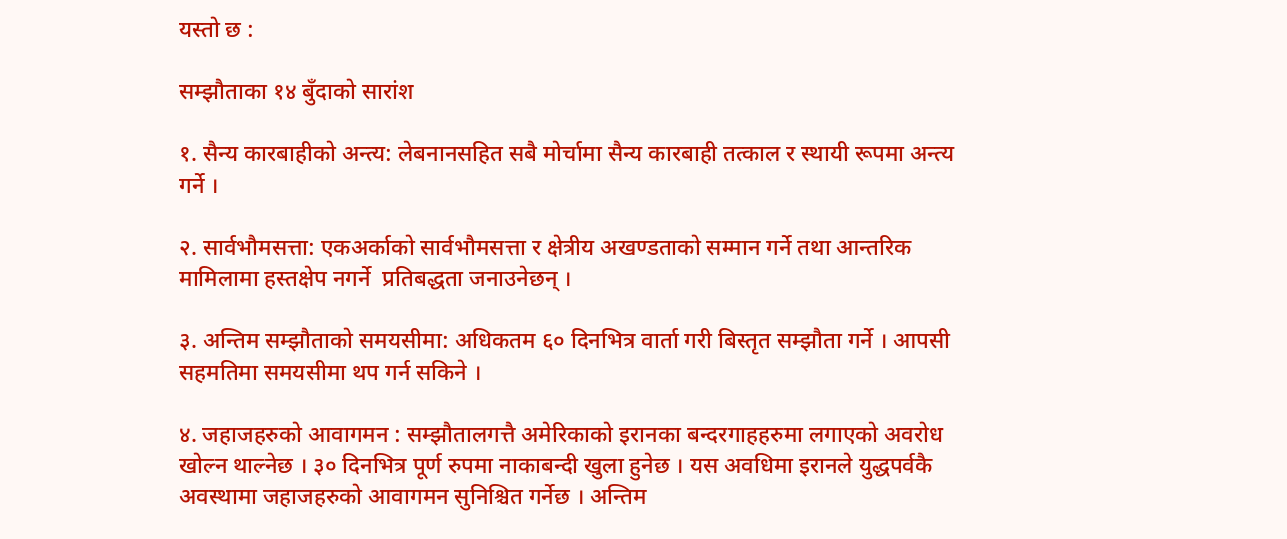यस्तो छ :

सम्झौताका १४ बुँदाको सारांश

१. सैन्य कारबाहीको अन्त्य: लेबनानसहित सबै मोर्चामा सैन्य कारबाही तत्काल र स्थायी रूपमा अन्त्य गर्ने ।

२. सार्वभौमसत्ता: एकअर्काको सार्वभौमसत्ता र क्षेत्रीय अखण्डताको सम्मान गर्ने तथा आन्तरिक मामिलामा हस्तक्षेप नगर्ने  प्रतिबद्धता जनाउनेछन् ।

३. अन्तिम सम्झौताको समयसीमा: अधिकतम ६० दिनभित्र वार्ता गरी बिस्तृत सम्झौता गर्ने । आपसी सहमतिमा समयसीमा थप गर्न सकिने ।

४. जहाजहरुको आवागमन : सम्झौतालगत्तै अमेरिकाको इरानका बन्दरगाहहरुमा लगाएको अवरोध खोल्न थाल्नेछ । ३० दिनभित्र पूर्ण रुपमा नाकाबन्दी खुला हुनेछ । यस अवधिमा इरानले युद्धपर्वकै अवस्थामा जहाजहरुको आवागमन सुनिश्चित गर्नेछ । अन्तिम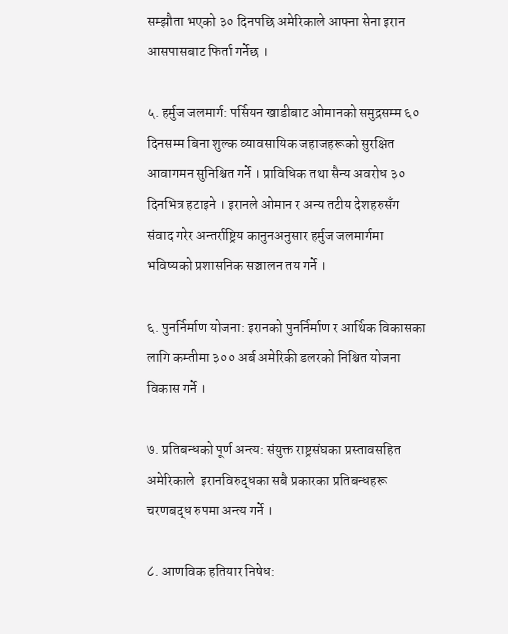सम्झौता भएको ३० दिनपछि अमेरिकाले आफ्ना सेना इरान आसपासबाट फिर्ता गर्नेछ ।

५. हर्मुज जलमार्ग: पर्सियन खाडीबाट ओमानको समुद्रसम्म ६० दिनसम्म बिना शुल्क व्यावसायिक जहाजहरूको सुरक्षित आवागमन सुनिश्चित गर्ने । प्राविधिक तथा सैन्य अवरोध ३० दिनभित्र हटाइने । इरानले ओमान र अन्य तटीय देशहरुसँग संवाद गरेर अन्तर्राष्ट्रिय कानुनअनुसार हर्मुज जलमार्गमा भविष्यको प्रशासनिक सञ्चालन तय गर्ने ।

६. पुनर्निर्माण योजना: इरानको पुनर्निर्माण र आर्थिक विकासका लागि कम्तीमा ३०० अर्ब अमेरिकी डलरको निश्चित योजना विकास गर्ने ।

७. प्रतिबन्धको पूर्ण अन्त्य: संयुक्त राष्ट्रसंघका प्रस्तावसहित अमेरिकाले  इरानविरुद्धका सबै प्रकारका प्रतिबन्धहरू चरणबद्ध रुपमा अन्त्य गर्ने ।

८. आणविक हतियार निषेध: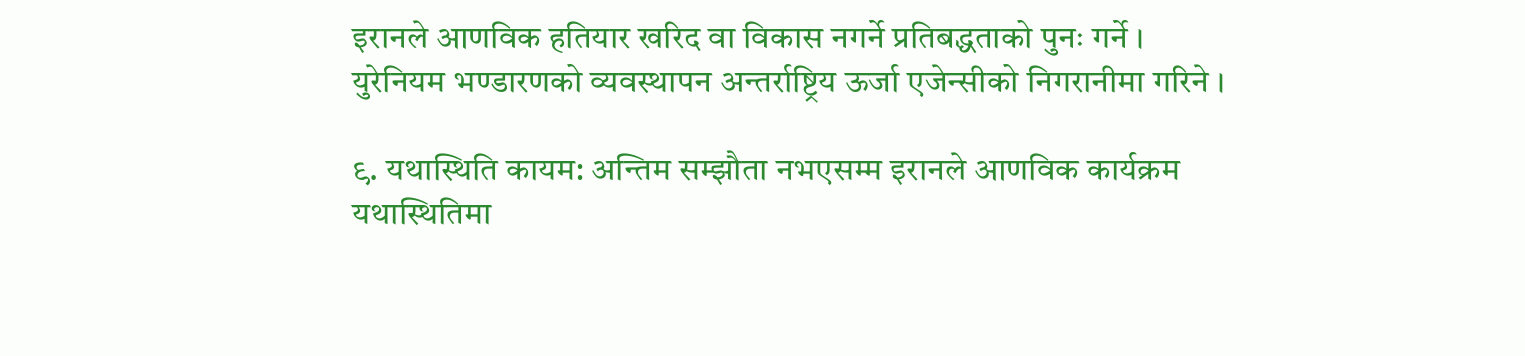इरानले आणविक हतियार खरिद वा विकास नगर्ने प्रतिबद्धताको पुनः गर्ने । युरेनियम भण्डारणको व्यवस्थापन अन्तर्राष्ट्रिय ऊर्जा एजेन्सीको निगरानीमा गरिने ।

९. यथास्थिति कायम: अन्तिम सम्झौता नभएसम्म इरानले आणविक कार्यक्रम यथास्थितिमा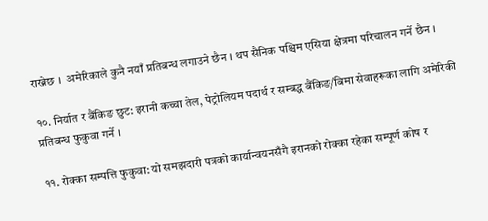राख्नेछ ।  अमेरिकाले कुनै नयाँ प्रतिबन्ध लगाउने छैन । थप सैनिक पश्चिम एसिया क्षेत्रमा परिचालन गर्ने छैन ।

१०. निर्यात र बैंकिङ छुट: इरानी कच्चा तेल, पेट्रोलियम पदार्थ र सम्बद्ध बैंकिङ/बिमा सेवाहरूका लागि अमेरिकी प्रतिबन्ध फुकुवा गर्ने ।

११. रोक्का सम्पत्ति फुकुवा: यो समझदारी पत्रको कार्यान्वयनसँगै इरानको रोक्का रहेका सम्पूर्ण कोष र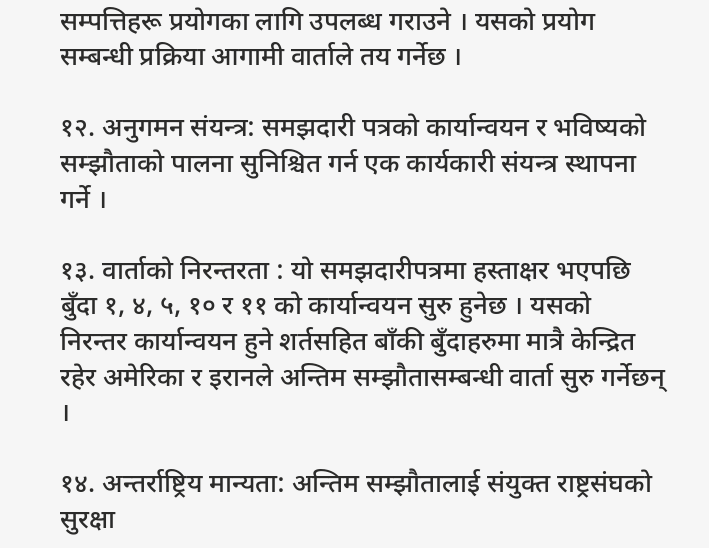सम्पत्तिहरू प्रयोगका लागि उपलब्ध गराउने । यसको प्रयोग सम्बन्धी प्रक्रिया आगामी वार्ताले तय गर्नेछ ।

१२. अनुगमन संयन्त्र: समझदारी पत्रको कार्यान्वयन र भविष्यको सम्झौताको पालना सुनिश्चित गर्न एक कार्यकारी संयन्त्र स्थापना गर्ने ।

१३. वार्ताको निरन्तरता : यो समझदारीपत्रमा हस्ताक्षर भएपछि बुँदा १, ४, ५, १० र ११ को कार्यान्वयन सुरु हुनेछ । यसको निरन्तर कार्यान्वयन हुने शर्तसहित बाँकी बुँदाहरुमा मात्रै केन्द्रित रहेर अमेरिका र इरानले अन्तिम सम्झौतासम्बन्धी वार्ता सुरु गर्नेछन् ।

१४. अन्तर्राष्ट्रिय मान्यता: अन्तिम सम्झौतालाई संयुक्त राष्ट्रसंघको सुरक्षा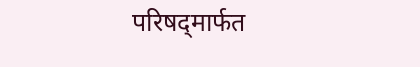परिषद्‍मार्फत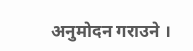अनुमोदन गराउने ।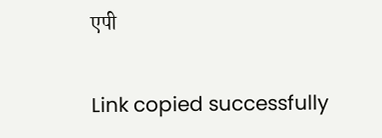एपी

Link copied successfully